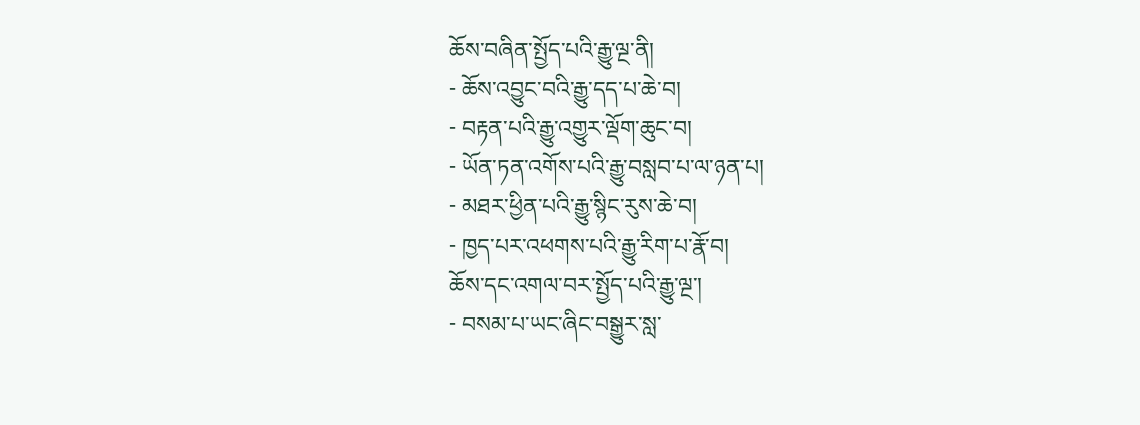ཆོས་བཞིན་སྤྱོད་པའི་རྒྱུ་ལྔ་ནི།
- ཆོས་འབྱུང་བའི་རྒྱུ་དད་པ་ཆེ་བ།
- བརྟན་པའི་རྒྱུ་འགྱུར་ལྡོག་ཆུང་བ།
- ཡོན་ཏན་འགོས་པའི་རྒྱུ་བསླབ་པ་ལ་ཉན་པ།
- མཐར་ཕྱིན་པའི་རྒྱུ་སྙིང་རུས་ཆེ་བ།
- ཁྱད་པར་འཕགས་པའི་རྒྱུ་རིག་པ་རྣོ་བ།
ཆོས་དང་འགལ་བར་སྤྱོད་པའི་རྒྱུ་ལྔ་།
- བསམ་པ་ཡང་ཞིང་བསྒྱུར་སླ་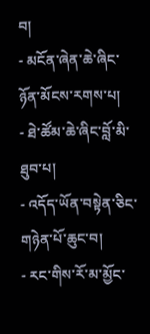བ།
- མངོན་ཞེན་ཆེ་ཞིང་ཉོན་མོངས་རགས་པ།
- ཐེ་ཚོམ་ཆེ་ཞིང་བློ་མི་ཐུབ་པ།
- འདོད་ཡོན་བསྟེན་ཅིང་གཉེན་པོ་ཆུང་བ།
- རང་གིས་རོ་མ་མྱོང་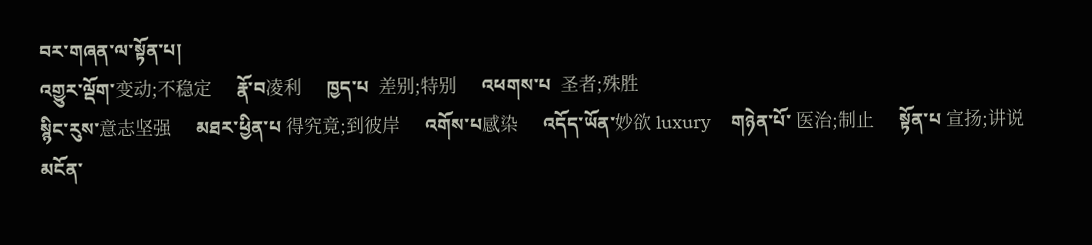བར་གཞན་ལ་སྟོན་པ།
འགྱུར་ལྡོག་变动;不稳定     རྣོ་བ凌利     ཁྱད་པ  差别;特别     འཕགས་པ  圣者;殊胜
སྙིང་རུས་意志坚强     མཐར་ཕྱིན་པ 得究竟;到彼岸     འགོས་པ感染     འདོད་ཡོན་妙欲 luxury     གཉེན་པོ་ 医治;制止     སྟོན་པ 宣扬;讲说
མངོན་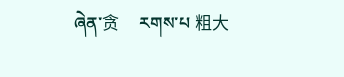ཞེན་贪     རགས་པ 粗大